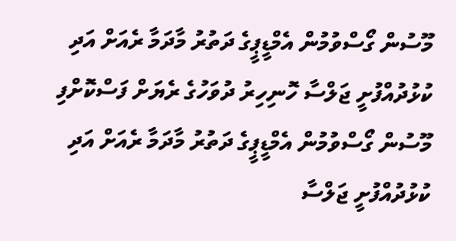މޫސުން ގޯސްވުމުން އެމްޑީޕީގެ ދަތުރު މާދަމާ ރެއަށް އަދި ކުޅުދުއްފުށީ ޖަލްސާ ހޮނިހިރު ދުވަހުގެ ރެޔަށް ފަސްކޮށްފި މޫސުން ގޯސްވުމުން އެމްޑީޕީގެ ދަތުރު މާދަމާ ރެއަށް އަދި ކުޅުދުއްފުށީ ޖަލްސާ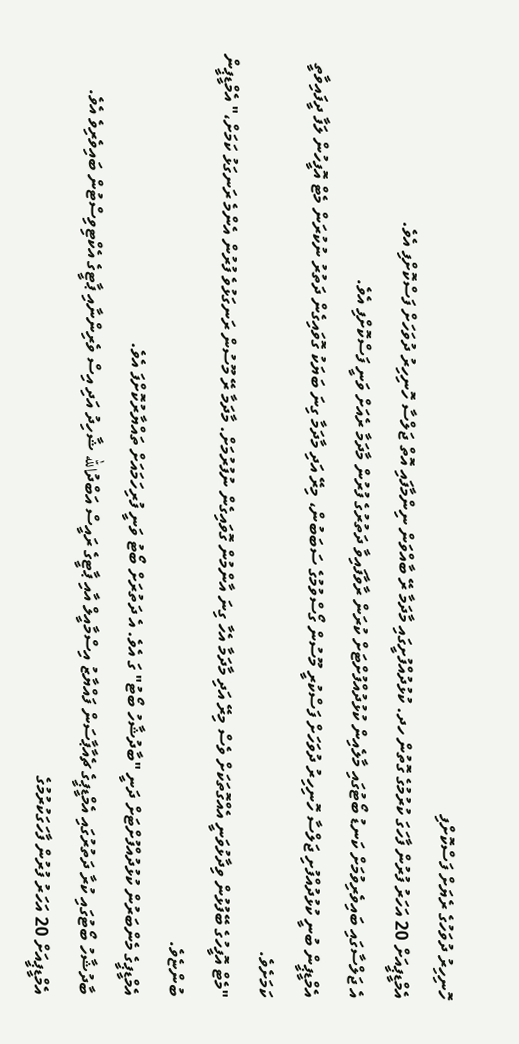ހޮނިހިރު ދުވަހުގެ ރެޔަށް ފަސްކޮށްފި
އެމްޑީޕީއަށް 20 އަހަރު ފުރުން ފާހަގަ ކުރުމުގެ ގޮތުން ހދ. ކުޅުދުއްފުށީގައި މާދަމާ ރޭ ބާއްވަން ނިންމާފައި އޮތް ޖަލްސާ ހޮނިހިރު ދުވަހަށް ފަސްކޮށްފި އެވެ.
އެ ޖަލްސާގައި ބައިވެރިވުމަށް ކަނޑު ބޯޓުގައި މާލެއިން ކުޅުދުއްފުށްޓަށް ކުރަން ރާވާފައިވާ ދަތުރުގެ ފުރުން މާދަމާ ރެއަށް ވަނީ ފަސްކޮށްފި އެވެ.
އެމްޑީޕީން ބުނީ ކުޅުދުއްފުށި ޖަލްސާ ހޮނިހިރު ދުވަހަށް ފަސްކުރީ މޫސުން ގޯސްވުމުގެ ސަބަބުން، މިރޭ އަދި މާދަމާ ގިނަ ބަޔަކު ގޮވައިގެން ދަތުރު ނުކުރަން މެޓް އޮފީހުން ލަފާ ދީފައިވާތީ ކަމަށެވެ.
"މެޓް އޮފީހުގެ ބޭފުޅުން ވިދާޅުވަނީ އެއްގޮތަކަށް ވެސް މިރޭ އަދި މާދަމާ އެހާ ގިނަ އާންމުން ގޮވައިގެން ނުފުރުމަށް. މާދަމާ ރޭ މޫސުން ރަނގަޅުވެ ފުރުން އެންމެ ރަނގަޅު ކަމަށް،" އެމްޑީޕީން ބުންޏެވެ.
އެމްޑީޕީގެ މެންބަރުން ކުޅުދުއްފުށްޓަށް ދަނީ "ބާދުޝާހު ބޯޓު" ގަ އެވެ. އެ ދަތުރަށް ބޯޓު ވަނީ ފުރިހަމައަށް ތައްޔާރުކޮށްފަ އެވެ.
ބާދުޝާހު ބޯޓުގައި ކުރާ ދަތުރުގައި އެމްޑީޕީގެ ޗެއާޕާސަން ފައްޔާޒު އިސްމާއީލް އާއި ޕާޓީގެ ރައީސް އަބްދުالله ޝާހިދު އަދި އިސް ވެރިންނާއި ޕާޓީގެ އެކްޓިވިސްޓުން ބައިވެރިވެ އެވެ.
އެމްޑީޕީއަށް 20 އަހަރު ފުރުން ފާހަގަކުރުމުގެ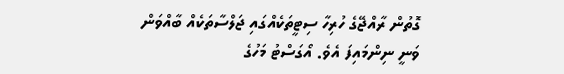ގޮތުން ރާއްޖޭގެ ހުރިހާ ސިޓީތަކެއްގައި ޖަލްސާތަކެއް ބާއްވަން ވަނީ ނިންމައިފަ އެވެ. އޯގަސްޓު މަހުގެ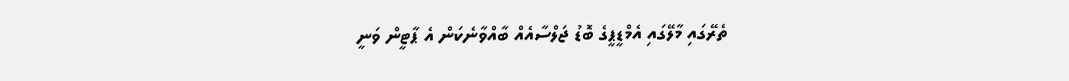ތެރޭގައި މާލޭގައި އެމްޑީޕީގެ ބޮޑު ޖަލްސާއެއް ބާއްވާނެކަން އެ ޕާޓީން ވަނީ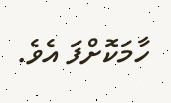ހާމަކޮށްފަ އެވެ.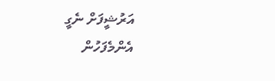އަރުޝީފަށް ނެގީ
އެންމެފަހުން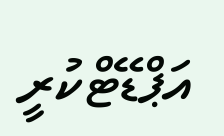އަޕްޑޭޓްކުރީ